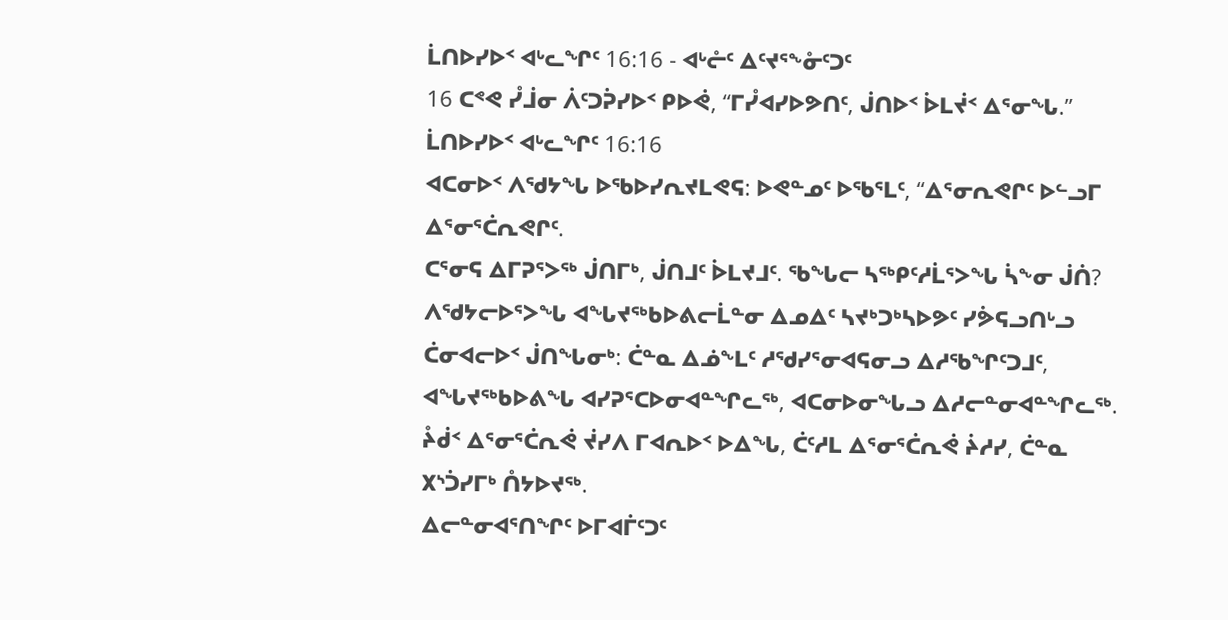ᒫᑎᐅᓯᐅᑉ ᐊᒡᓚᖏᑦ 16:16 - ᐊᒡᓔᑦ ᐃᑦᔪᕐᖕᓁᑦᑐᑦ
16 ᑕᕝᕙ ᓮᒨᓂ ᐲᑦᑐᕉᓯᐅᑉ ᑭᐅᕚ, “ᒥᓮᐊᓯᐅᕗᑎᑦ, ᒎᑎᐅᑉ ᐆᒪᔫᑉ ᐃᕐᓂᖓ.”
ᒫᑎᐅᓯᐅᑉ ᐊᒡᓚᖏᑦ 16:16
ᐊᑕᓂᐅᑉ ᐱᖁᔭᖓ ᐅᖃᐅᓯᕆᔪᒪᕙᕋ: ᐅᕙᓐᓄᑦ ᐅᖃᕐᒪᑦ, “ᐃᕐᓂᕆᕙᒋᑦ ᐅᓪᓗᒥ ᐃᕐᓂᕐᑖᕆᕙᒋᑦ.
ᑕᕐᓂᕋ ᐃᒥᕈᕐᐳᖅ ᒎᑎᒥᒃ, ᒎᑎᒧᑦ ᐆᒪᔪᒧᑦ. ᖃᖓᓕ ᓴᖅᑭᑦᓱᒫᕐᐳᖓ ᓵᖕᓂ ᒎᑏ?
ᐱᖁᔭᓕᐅᕐᐳᖓ ᐊᖓᔪᖅᑲᐅᕕᓕᒫᓐᓂ ᐃᓄᐃᑦ ᓴᔪᒃᑐᒃᓴᐅᕗᑦ ᓯᕘᕋᓗᑎᒡᓗ ᑖᓂᐊᓕᐅᑉ ᒎᑎᖓᓂᒃ: ᑖᓐᓇ ᐃᓅᖕᒪᑦ ᓱᖁᓯᕐᓂᐊᕋᓂᓗ ᐃᓱᖃᖏᑦᑐᒧᑦ, ᐊᖓᔪᖅᑲᐅᕕᖓ ᐊᓯᕈᕐᑕᐅᓂᐊᓐᖏᓚᖅ, ᐊᑕᓂᐅᓂᖓᓗ ᐃᓱᓕᓐᓂᐊᓐᖏᓚᖅ.
ᔧᑰᑉ ᐃᕐᓂᕐᑖᕆᕚ ᔫᓯᐱ ᒥᐊᕆᐅᑉ ᐅᐃᖓ, ᑖᑦᓱᒪ ᐃᕐᓂᕐᑖᕆᕚ ᔩᓱᓯ, ᑖᓐᓇ ᙭ᔅᑑᓯᒥᒃ ᑍᔭᐅᔪᖅ.
ᐃᓕᓐᓂᐊᕐᑎᖏᑦ ᐅᒥᐊᒦᑦᑐᑦ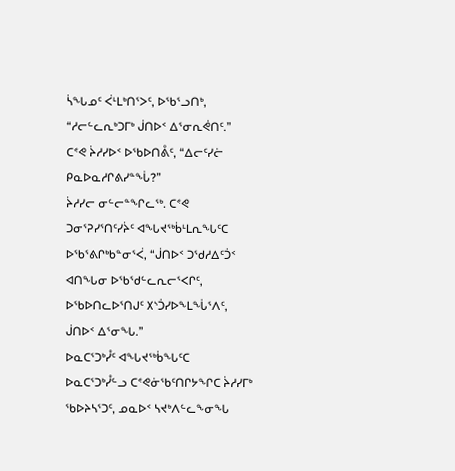ᓵᖓᓄᑦ ᐹᒻᒪᒃᑎᕐᐳᑦ, ᐅᖃᕐᓗᑎᒃ, “ᓱᓕᓪᓚᕆᒃᑐᒥᒃ ᒎᑎᐅᑉ ᐃᕐᓂᕆᕚᑎᑦ.”
ᑕᕝᕙ ᔩᓱᓯᐅᑉ ᐅᖃᐅᑎᕔᑦ, “ᐃᓕᑦᓯᓖ ᑭᓇᐅᓇᓱᒋᕕᓯᓐᖔ?”
ᔩᓱᓯᓕ ᓂᓪᓕᓐᖏᓚᖅ. ᑕᕝᕙ ᑐᓂᕐᕈᓯᕐᑎᑦᓯᔩᑦ ᐊᖓᔪᖅᑳᒻᒪᕆᖓᑦᑕ ᐅᖃᕐᕕᒋᒃᑲᓐᓂᕐᐹ, “ᒎᑎᐅᑉ ᑐᖁᓱᐃᑦᑑᑉ ᐊᑎᖓᓂ ᐅᖃᖁᓪᓚᕆᓕᕐᐸᒋᑦ, ᐅᖃᐅᑎᓚᐅᕐᑎᒍᑦ ᙭ᔅᑑᓯᐅᖕᒪᖔᕐᐱᑦ, ᒎᑎᐅᑉ ᐃᕐᓂᖓ.”
ᐅᓇᑕᕐᑐᒃᓮᑦ ᐊᖓᔪᖅᑳᖓᑦᑕ ᐅᓇᑕᕐᑐᒃᓮᓪᓗ ᑕᕝᕙᓃᖃᑦᑎᒋᔭᖏᑕ ᔩᓱᓯᒥᒃ ᖃᐅᔨᓴᕐᑐᑦ, ᓄᓇᐅᑉ ᓴᔪᒃᐱᓪᓚᖕᓂᖓ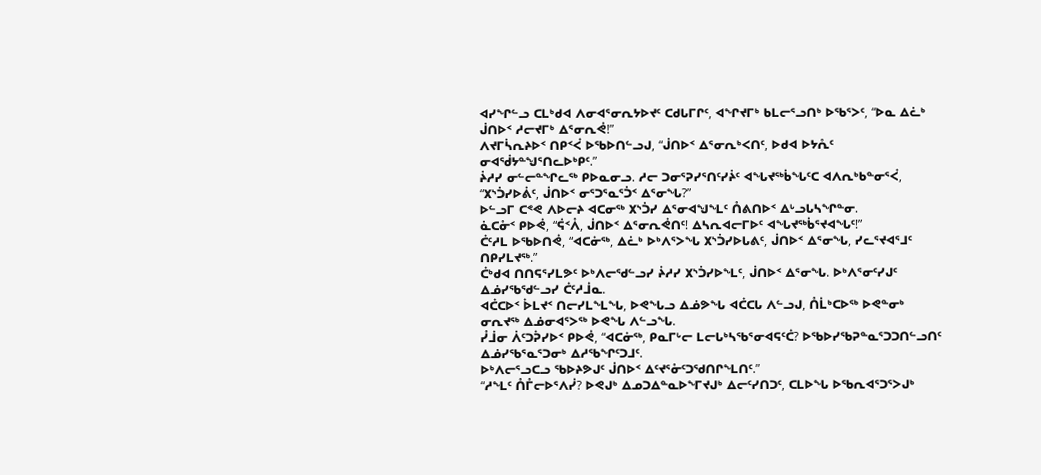ᐊᓯᖏᓪᓗ ᑕᒪᒃᑯᐊ ᐱᓂᐊᕐᓂᕆᔭᐅᔪᑦ ᑕᑯᒐᒥᒋᑦ, ᐊᖏᔪᒥᒃ ᑲᒪᓕᕐᓗᑎᒃ ᐅᖃᕐᐳᑦ, “ᐅᓇ ᐃᓛᒃ ᒎᑎᐅᑉ ᓱᓕᔪᒥᒃ ᐃᕐᓂᕆᕚ!”
ᐱᔪᒥᓵᕆᔨᐅᑉ ᑎᑭᑉᐹ ᐅᖃᐅᑎᓪᓗᒍ, “ᒎᑎᐅᑉ ᐃᕐᓂᕆᒃᐸᑎᑦ, ᐅᑯᐊ ᐅᔭᕅᑦ ᓂᐊᖂᔭᓐᖑᕐᑎᓚᐅᒃᑭᑦ.”
ᔩᓱᓯ ᓂᓪᓕᓐᖏᓚᖅ ᑭᐅᓇᓂᓗ. ᓱᓕ ᑐᓂᕐᕈᓯᕐᑎᑦᓯᔩᑦ ᐊᖓᔪᖅᑳᖓᑦᑕ ᐊᐱᕆᒃᑲᓐᓂᕐᐹ, “᙭ᔅᑑᓯᐅᕖᑦ, ᒎᑎᐅᑉ ᓂᕐᑐᕐᓇᕐᑑᑉ ᐃᕐᓂᖓ?”
ᐅᓪᓗᒥ ᑕᕝᕙ ᐱᐅᓕᔨ ᐊᑕᓂᖅ ᙭ᔅᑑᓯ ᐃᕐᓂᐊᖑᖕᒪᑦ ᑍᕕᑎᐅᑉ ᐃᒡᓗᒐᓴᖏᓐᓂ.
ᓈᑕᓁᑉ ᑭᐅᕚ, “ᕌᑉᐰ, ᒎᑎᐅᑉ ᐃᕐᓂᕆᕚᑎᑦ! ᐃᓴᕆᐊᓕᒥᐅᑦ ᐊᖓᔪᖅᑳᕐᔪᐊᖓᑦ!”
ᑖᑦᓱᒪ ᐅᖃᐅᑎᕚ, “ᐊᑕᓃᖅ, ᐃᓛᒃ ᐅᒃᐱᕐᐳᖓ ᙭ᔅᑑᓯᐅᒐᕕᑦ, ᒎᑎᐅᑉ ᐃᕐᓂᖓ, ᓯᓚᕐᔪᐊᕐᒧᑦ ᑎᑭᓯᒪᔪᖅ.”
ᑖᒃᑯᐊ ᑎᑎᕋᕐᓯᒪᕗᑦ ᐅᒃᐱᓕᖁᓪᓗᓯ ᔩᓱᓯ ᙭ᔅᑑᓯᐅᖕᒪᑦ, ᒎᑎᐅᑉ ᐃᕐᓂᖓ. ᐅᒃᐱᕐᓂᑦᓯᒍᑦ ᐃᓅᓯᖃᖁᓪᓗᓯ ᑖᑦᓱᒨᓇ.
ᐊᑖᑕᐅᑉ ᐆᒪᔪᑉ ᑎᓕᓯᒪᖕᒪᖓ, ᐅᕙᖓᓗ ᐃᓅᕗᖓ ᐊᑖᑕᒐ ᐱᓪᓗᒍ, ᑍᒫᒃᑕᐅᖅ ᐅᕙᓐᓂᒃ ᓂᕆᔪᖅ ᐃᓅᓂᐊᕐᐳᖅ ᐅᕙᖓ ᐱᓪᓗᖓ.
ᓮᒨᓂ ᐲᑦᑐᕉᓯᐅᑉ ᑭᐅᕚ, “ᐊᑕᓃᖅ, ᑭᓇᒥᒡᓕ ᒪᓕᒐᒃᓴᖃᕐᓂᐊᕋᑦᑖ? ᐅᖃᐅᓯᖃᕈᓐᓇᕐᑐᑐᑎᓪᓗᑎᑦ ᐃᓅᓯᖃᕐᓇᕐᑐᓂᒃ ᐃᓱᖃᖏᑦᑐᒧᑦ.
ᐅᒃᐱᓕᕐᓗᑕᓗ ᖃᐅᔨᕗᒍᑦ ᒎᑎᐅᑉ ᐃᑦᔪᕐᓁᑦᑐᖁᑎᒋᖕᒪᑎᑦ.”
“ᓱᖕᒪᑦ ᑍᒤᓕᐅᕐᐱᓰ? ᐅᕙᒍᒃ ᐃᓄᑐᐃᓐᓇᐅᖕᒥᔪᒍᒃ ᐃᓕᑦᓯᑎᑐᑦ, ᑕᒪᐅᖓ ᐅᖃᕆᐊᕐᑐᕐᐳᒍᒃ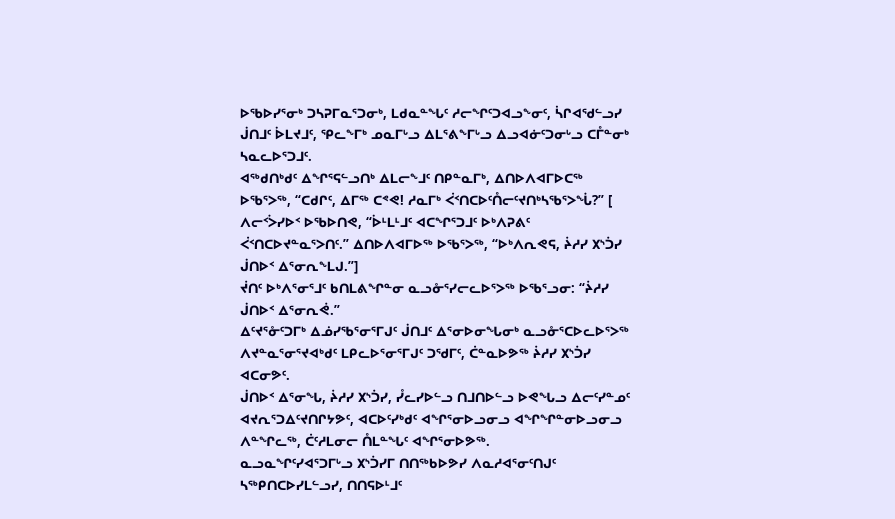ᐅᖃᐅᓯᕐᓂᒃ ᑐᓴᕈᒥᓇᕐᑐᓂᒃ, ᒪᑯᓇᓐᖓᑦ ᓱᓕᖏᑦᑐᐊᓗᖕᓂᑦ, ᓵᒋᐊᖁᓪᓗᓯ ᒎᑎᒧᑦ ᐆᒪᔪᒧᑦ, ᕿᓚᖕᒥᒃ ᓄᓇᒥᒡᓗ ᐃᒪᕐᕕᖕᒥᒡᓗ ᐃᓗᐊᓃᑦᑐᓂᒡᓗ ᑕᒤᓐᓂᒃ ᓴᓇᓚᐅᕐᑐᒧᑦ.
ᐊᖅᑯᑎᒃᑯᑦ ᐃᖏᕐᕋᓪᓗᑎᒃ ᐃᒪᓕᖕᒧᑦ ᑎᑭᓐᓇᒥᒃ, ᐃᑎᐅᐱᐊᒥᐅᑕᖅ ᐅᖃᕐᐳᖅ, “ᑕᑯᒋᑦ, ᐃᒥᖅ ᑕᕝᕙ! ᓱᓇᒥᒃ ᐹᑉᑎᑕᐅᑦᑍᓕᑦᔪᑎᒃᓴᖃᕐᐳᖔ?” [
ᐱᓕᑉᐴᓯᐅᑉ ᐅᖃᐅᑎᕙ, “ᐆᒻᒪᒻᒧᑦ ᐊᑕᖏᕐᑐᒧᑦ ᐅᒃᐱᕈᕕᑦ ᐹᑉᑎᑕᐅᔪᓐᓇᕐᐳᑎᑦ.” ᐃᑎᐅᐱᐊᒥᐅᖅ ᐅᖃᕐᐳᖅ, “ᐅᒃᐱᕆᕙᕋ, ᔩᓱᓯ ᙭ᔅᑑᓯ ᒎᑎᐅᑉ ᐃᕐᓂᕆᖕᒪᒍ.”]
ᔫᑎᑦ ᐅᒃᐱᕐᓂᕐᒧᑦ ᑲᑎᒪᕕᖏᓐᓂ ᓇᓗᓁᕐᓯᓕᓚᐅᕐᐳᖅ ᐅᖃᕐᓗᓂ: “ᔩᓱᓯ ᒎᑎᐅᑉ ᐃᕐᓂᕆᕚ.”
ᐃᑦᔪᕐᓁᑦᑐᒥᒃ ᐃᓅᓯᖃᕐᓂᕐᒥᒍᑦ ᒎᑎᒧᑦ ᐃᕐᓂᐅᓂᖓᓂᒃ ᓇᓗᓁᕐᑕᐅᓚᐅᕐᐳᖅ ᐱᔪᓐᓇᕐᓂᕐᔪᐊᒃᑯᑦ ᒪᑭᓚᐅᕐᓂᕐᒥᒍᑦ ᑐᖁᒥᑦ, ᑖᓐᓇᐅᕗᖅ ᔩᓱᓯ ᙭ᔅᑑᓯ ᐊᑕᓂᕗᑦ.
ᒎᑎᐅᑉ ᐃᕐᓂᖓ, ᔩᓱᓯ ᙭ᔅᑑᓯ, ᓮᓚᓯᐅᓪᓗ ᑎᒧᑎᐅᓪᓗ ᐅᕙᖓᓗ ᐃᓕᑦᓯᓐᓄᑦ ᐊᔪᕆᕐᑐᐃᑦᔪᑎᒋᔭᕗᑦ, ᐊᑕᐅᑦᓯᒃᑯᑦ ᐊᖏᕐᓂᐅᓗᓂᓗ ᐊᖏᖏᓐᓂᐅᓗᓂᓗ ᐱᓐᖏᓚᖅ, ᑖᑦᓱᒪᓂᓕ ᑍᒪᓐᖓᑦ ᐊᖏᕐᓂᐅᕗᖅ.
ᓇᓗᓇᖏᑦᓯᐊᕐᑐᒥᒡᓗ ᙭ᔅᑑᓯᒥ ᑎᑎᖅᑲᐅᕗᓯ ᐱᓇᓱᐊᕐᓂᑦᑎᒍᑦ ᓴᖅᑭᑎᑕᐅᓯᒪᓪᓗᓯ, ᑎᑎᕋᐅᒻᒧᑦ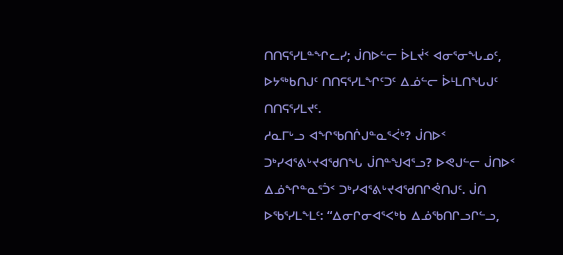ᑎᑎᕋᕐᓯᒪᓐᖏᓚᓯ; ᒎᑎᐅᓪᓕ ᐆᒪᔫᑉ ᐊᓂᕐᓂᖓᓄᑦ, ᐅᔭᖅᑲᑎᒍᑦ ᑎᑎᕋᕐᓯᒪᖏᑦᑐᑦ ᐃᓅᓪᓕ ᐆᒻᒪᑎᖓᒍᑦ ᑎᑎᕋᕐᓯᒪᔪᑦ.
ᓱᓇᒥᒡᓗ ᐊᖏᖃᑎᒌᒍᓐᓇᕐᐹᒃ? ᒎᑎᐅᑉ ᑐᒃᓯᐊᕐᕕᒡᔪᐊᖁᑎᖓ ᒎᑎᓐᖑᐊᕐᓗ? ᐅᕙᒍᓪᓕ ᒎᑎᐅᑉ ᐃᓅᖏᓐᓇᕐᑑᑉ ᑐᒃᓯᐊᕐᕕᒡᔪᐊᖁᑎᒋᕚᑎᒍᑦ. ᒎᑎ ᐅᖃᕐᓯᒪᖕᒪᑦ: “ᐃᓂᒋᓂᐊᕐᐸᒃᑲ ᐃᓅᖃᑎᒋᓗᒋᓪᓗ,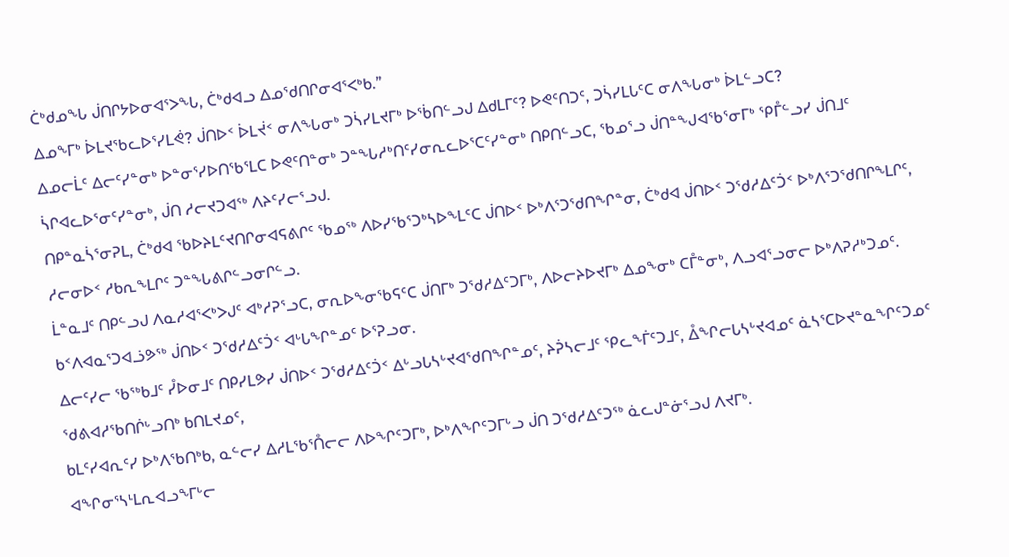ᑖᒃᑯᓄᖓ ᒎᑎᒋᔭᐅᓂᐊᕐᐳᖓ, ᑖᒃᑯᐊᓗ ᐃᓄᖁᑎᒋᓂᐊᕐᐸᒃᑲ.”
ᐃᓄᖕᒥᒃ ᐆᒪᔪᖃᓚᐅᕐᓯᒪᕚ? ᒎᑎᐅᑉ ᐆᒪᔫᑉ ᓂᐱᖓᓂᒃ ᑐᓵᓯᒪᔪᒥᒃ ᐅᖄᑎᓪᓗᒍ ᐃᑯᒪᒥᑦ? ᐅᕙᑦᑎᑐᑦ, ᑐᓵᓯᒪᒐᑦᑕ ᓂᐱᖓᓂᒃ ᐆᒪᓪᓗᑕ?
ᐃᓄᓕᒫᑦ ᐃᓕᑦᓯᓐᓂᒃ ᐅᓐᓂᕐᓯᐅᑎᖃᕐᒪᑕ ᐅᕙᑦᑎᓐᓂᒃ ᑐᓐᖓᓱᒃᑎᑦᓯᓂᕆᓚᐅᕐᑕᑦᓯᓐᓂᒃ ᑎᑭᑎᓪᓗᑕ, ᖃᓄᕐᓗ ᒎᑎᓐᖑᐊᖃᕐᓂᒥᒃ ᕿᒤᓪᓗᓯ ᒎᑎᒧᑦ ᓵᒋᐊᓚᐅᕐᓂᑦᓯᓐᓂᒃ, ᒎᑎ ᓱᓕᔪᑐᐊᖅ ᐱᔨᑦᓯᓕᕐᓗᒍ.
ᑎᑭᓐᓇᓵᕐᓂᕈᒪ, ᑖᒃᑯᐊ ᖃᐅᔨᒪᑦᔪᑎᒋᓂᐊᕋᕕᒋᑦ ᖃᓄᖅ ᐱᐅᓯᖃᕐᑐᒃᓴᐅᖕᒪᑦᑕ ᒎᑎᐅᑉ ᐅᒃᐱᕐᑐᖁᑎᖏᓐᓂ, ᑖᒃᑯᐊ ᒎᑎᐅᑉ ᑐᖁᓱᐃᑦᑑᑉ ᐅᒃᐱᕐᑐᖁᑎᒋᖕᒪᒋᑦ, ᓱᓕᓂᐅᑉ ᓱᑲᕆᖕᒪᒋᑦ ᑐᓐᖓᕕᒋᓪᓗᓂᒋᓪᓗ.
ᒫᓐᓇᒧᑦ ᑎᑭᓪᓗᒍ ᐱᓇᓱᐊᕐᐸᒃᐳᒍᑦ ᐊᒃᓱᕈᕐᓗᑕ, ᓂᕆᐅᖕᓂᖃᕋᑦᑕ ᒎᑎᒥᒃ ᑐᖁᓱᐃᑦᑐᒥᒃ, ᐱᐅᓕᔨᐅᔪᒥᒃ ᐃᓄᖕᓂᒃ ᑕᒤᓐᓂᒃ, ᐱᓗᐊᕐᓗᓂᓕ ᐅᒃᐱᕈᓱᒃᑐᓄᑦ.
ᑲᑉᐱᐊᓇᕐᑐᐊᓘᕗᖅ ᒎᑎᐅᑉ ᑐᖁᓱᐃᑦᑑᑉ ᐊᒡᒐᖏᓐᓄᑦ ᐅᕐᕈᓗᓂ.
ᐃᓕᑦᓯᓕ ᖃᖅᑲᒧᑦ ᓮᐅᓂᒧᑦ ᑎᑭᓯᒪᕗᓯ ᒎᑎᐅᑉ ᑐᖁᓱᐃᑦᑑᑉ ᐃᒡᓗᒐᓴᒡᔪᐊᖁᑎᖏᓐᓄᑦ, ᔨᕉᓴᓕᒧᑦ ᕿᓚᖕᒦᑦᑐᒧᑦ, ᐂᖏᓕᒐᓴᒡᔪᐊᓄᑦ ᓈᓴᕐᑕᐅᔪᓐᓇᖏᑦᑐᓄᑦ ᖁᕕᐊᓱᖃᑎᒌᒡᓗᑎᒃ ᑲᑎᒪᔪᓄᑦ,
ᑲᒪᑦᓯᐊᕆᑦᓯ ᐅᒃᐱᖃᑎᒃᑲ, ᓇᓪᓕᓯ ᐃᓱᒪᖃᕐᑍᓕᓕ ᐱᐅᖏᑦᑐᒥᒃ, ᐅᒃᐱᖏᑦᑐᒥᒡᓗ ᒎᑎ ᑐᖁᓱᐃᑦᑐᖅ ᓈᓚᒍᓐᓃᕐᓗᒍ ᐱᔪᒥᒃ.
ᐊᖏᓂᕐᓴᒻᒪᕆᐊᓗᖕᒥᒡᓕ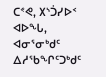ᑕᕝᕙ, ᙭ᔅᑑᓯᐅᑉ ᐊᐅᖓ, ᐊᓂᕐᓂᒃᑯᑦ ᐃᓱᖃᖏᑦᑐᒃᑯᑦ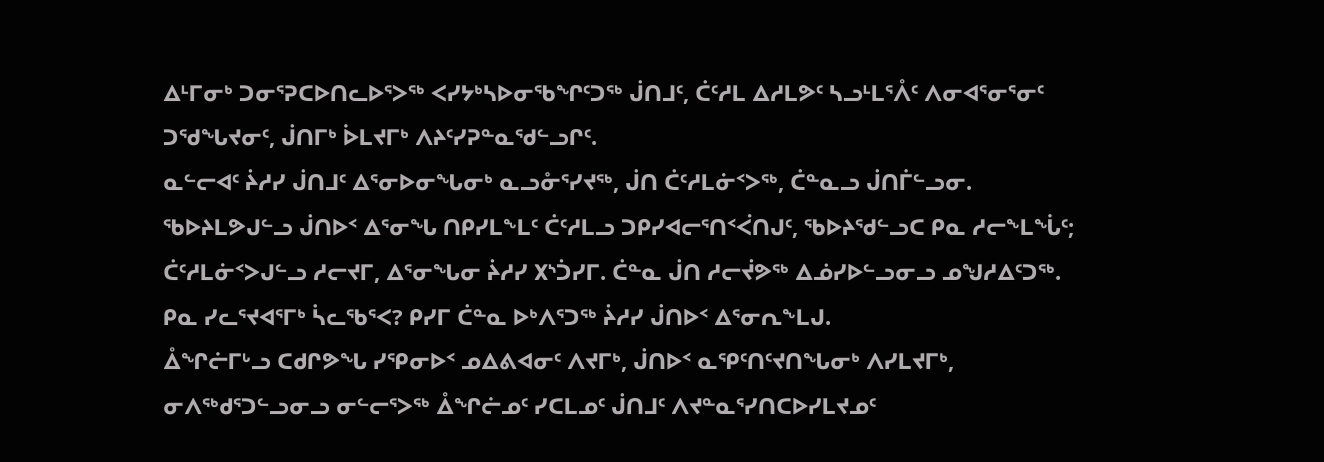ᐃᒻᒥᓂᒃ ᑐᓂᕐᕈᑕᐅᑎᓚᐅᕐᐳᖅ ᐸᓯᔭᒃᓴᐅᓂᖃᖏᑦᑐᖅ ᒎᑎᒧᑦ, ᑖᑦᓱᒪ ᐃᓱᒪᕗᑦ ᓴᓗᒻᒪᕐᐰᑦ ᐱᓂᐊᕐᓂᕐᓂᑦ ᑐᖁᖓᔪᓂᑦ, ᒎᑎᒥᒃ ᐆᒪᔪᒥᒃ ᐱᔨᑦᓯᕈᓐᓇᖁᓪᓗᒋᑦ.
ᓇᓪᓕᐊᑦ ᔩᓱᓯ ᒎᑎᒧᑦ ᐃᕐᓂᐅᓂᖓᓂᒃ ᓇᓗᓁᕐᓯᔪᖅ, ᒎᑎ ᑖᑦᓱᒪᓃᑉᐳᖅ, ᑖᓐᓇᓗ ᒎᑎᒦᓪᓗᓂ.
ᖃᐅᔨᒪᕗᒍᓪᓗ ᒎᑎᐅᑉ ᐃᕐᓂᖓ ᑎᑭᓯᒪᖕᒪᑦ ᑖᑦᓱᒪᓗ ᑐᑭᓯᐊᓕᕐᑎᑉᐹᑎᒍᑦ, ᖃᐅᔨᖁᓪᓗᑕ ᑭᓇ ᓱᓕᖕᒪᖔᑦ; ᑖᑦᓱᒪᓃᑉᐳᒍᓪᓗ ᓱᓕᔪᒥ, ᐃᕐᓂᖓᓂ ᔩᓱᓯ ᙭ᔅᑑᓯᒥ. ᑖᓐᓇ ᒎᑎ ᓱᓕᔫᕗᖅ ᐃᓅᓯᐅᓪᓗᓂᓗ ᓄᖑᓱᐃᑦᑐᖅ.
ᑭᓇ ᓯᓚᕐᔪᐊᕐᒥᒃ ᓵᓚᖃᕐᐸ? ᑭᓯᒥ ᑖᓐᓇ ᐅᒃᐱᕐᑐᖅ ᔩᓱᓯ ᒎᑎᐅᑉ ᐃᕐᓂᕆᖕᒪᒍ.
ᐂᖏᓖᒥᒡᓗ ᑕᑯᒋᕗᖓ ᓯᕿᓂᐅᑉ ᓄᐃᕕᐊᓂᑦ ᐱᔪᒥᒃ, ᒎᑎᐅᑉ ᓇᕿᑦᑎᑦᔪᑎᖓᓂᒃ ᐱᓯᒪᔪᒥᒃ, ᓂᐱᖅᑯᕐᑐᓪᓗᓂᓗ ᓂᓪᓕᕐᐳᖅ ᐂᖏᓖᓄᑦ ᓯᑕᒪᓄᑦ ᒎᑎᒧᑦ ᐱᔪᓐᓇᕐᓯᑎᑕᐅᓯᒪᔪᓄᑦ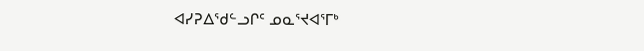ᐊᓯᕈᐃᖁᓪᓗᒋᑦ ᓄᓇᕐᔪᐊᕐᒥᒃ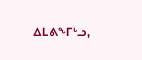ᐃᒪᕕᖕᒥᒡᓗ,